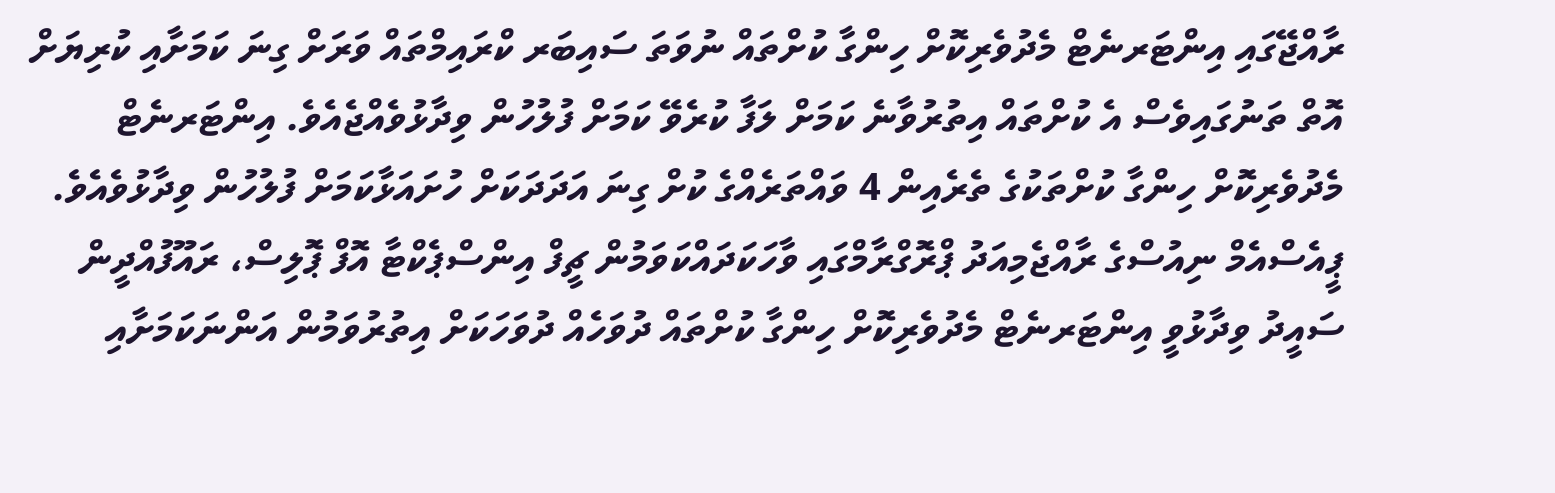ރާއްޖޭގައި އިންޓަރނެޓް މެދުވެރިކޮށް ހިންގާ ކުށްތައް ނުވަތަ ސައިބަރ ކްރައިމްތައް ވަރަށް ގިނަ ކަމަށާއި ކުރިޔަށް އޮތް ތަނުގައިވެސް އެ ކުށްތައް އިތުރުވާނެ ކަމަށް ލަފާ ކުރެވޭ ކަމަށް ފުލުހުން ވިދާޅުވެއްޖެއެވެ. އިންޓަރނެޓް މެދުވެރިކޮށް ހިންގާ ކުށްތަކުގެ ތެރެއިން 4 ވައްތަރެއްގެ ކުށް ގިނަ އަދަދަކަށް ހުށައަޅާކަމަށް ފުލުހުން ވިދާޅުވެއެވެ.
ޕީއެސްއެމް ނިއުސްގެ ރާއްޖެމިއަދު ޕްރޮގްރާމްގައި ވާހަކަދައްކަވަމުން ޗީފް އިންސްޕެކްޓާ އޮފް ޕޮލިސް، ރައޫފުއްދީން ސައީދު ވިދާޅުވީ އިންޓަރނެޓް މެދުވެރިކޮށް ހިންގާ ކުށްތައް ދުވަހެއް ދުވަހަކަށް އިތުރުވަމުން އަންނަކަމަށާއި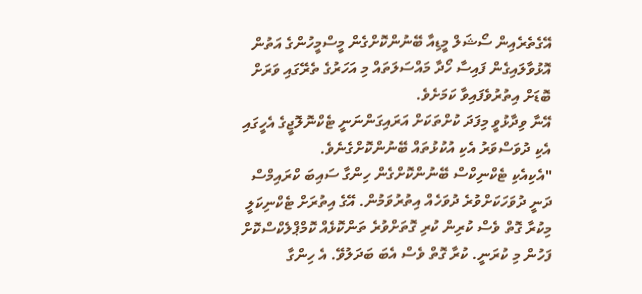އޭގެތެރެއިން ސޯޝަލް މީޑިއާ ބޭނުންކޮށްގެން މީސްމީހުންގެ އަތުން އޮޅުވާލައިގެން ފައިސާ ހޯދާ މައްސަލަތައް މި އަހަރުގެ ތެރޭގައި ވަރަށް ބޮޑަށް އިތުރުވެފައިވާ ކަމަށެވެ.
އޭނާ ވިދާޅުވީ މިފަދަ ކުށްތަކަށް އަރައިގަންނަނީ ޓެކްނޮލޮޖީގެ އެހީގައި އެކި ދުވަސްވަރު އެކި އުކުޅުތައް ބޭނުންކޮށްގެނެވެ.
"އެކިއެކި ޓެކްނިކްސް ބޭނުންކޮށްގެން ހިންގާ ސައިބަ ކްރައިމްސް ދަނީ ދުވަހަކަށްވުރެ ދުވަހެއް އިތުރުވަމުން. އޭގެ އިތުރަށް ޓެކްނިކަލީ މިކުރާ ގޮތް ވެސް ކުރިން ކުރި ގޮތަށްވުރެ ތަންކޮޅެއް ކޮމްޕްލެކްސްކޮށް ފަހުން މި ކުރަނީ. ކުރާ ގޮތް ވެސް އެބަ ބަދަލުވޭ. އެ ހިންގާ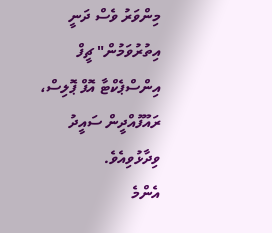މިންވަރު ވެސް ދަނީ އިތުރުވަމުން" ޗީފް އިންސްޕެކްޓާ އޮފް ޕޮލިސް، ރައޫފުއްދީން ސައީދު ވިދާޅުވިއެވެ.
އެންމެ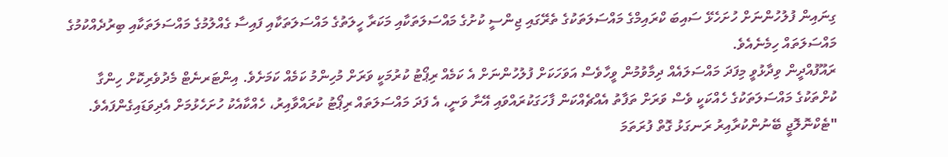ގިނައިން ފުލުހުންނަށް ހުށަހެޅޭ ސައިބަ ކްރައިމްގެ މައްސަލަތަކުގެ ތެރޭގައި ޖިންސީ ކުށުގެ މައްސަލަތަކާއި މަކަރާ ހީލަތުގެ މައްސަލަތަކާއި ފައިސާ ގެއްލުމުގެ މައްސަލަތަކާއި ބިރުދެއްކުމުގެ މައްސަލަތައް ހިމެނެއެވެ.
ރައޫފުއްދީން ވިދާޅުވީ މިފަދަ މައްސަލައެއް ދިމާވުމުން ވީހާވެސް އަވަހަކަށް ފުލުހުންނަށް އެ ކަމެއް ރިޕޯޓު ކުރުމަކީ ވަރަށް މުހިންމު ކަމެއް ކަމަށެވެ. އިންޓަރނެޓް މެދުވެރިކޮށް ހިންގާ ކުށްތަކުގެ މައްސަލަތަކުގެ ހެއްކަކީ ވެސް ވަރަށް ތަފާތު އެއްޗެއްކަން ފާހަގަކުރައްވައި އޭނާ ވަނީ، އެ ފަދަ މައްސަލަތައް ރިޕޯޓު ކުރައްވާއިރު، ހެއްކާއެކު ހުށަހެޅުމަށް އެދިވަޑައިގެންފައެވެ.
"ޓެކްނޮލޮޖީ ބޭނުންކުރާއިރު ރަނގަޅު ގޮތް ފުރަތަމަ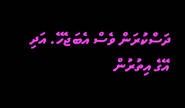ދަސްކުރަން ވެސް އެބަޖެހޭ. އަދި އޭގެ އިތުރުން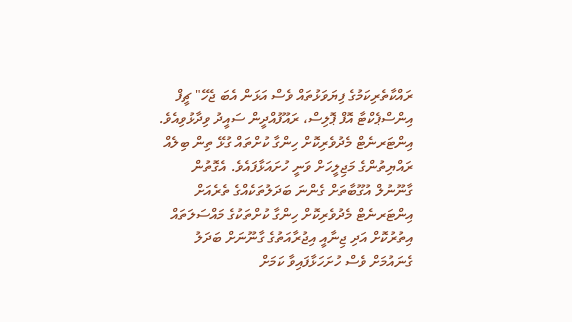ރައްކާތެރިކަމުގެ ފިޔަވަޅުތައް ވެސް އަޅަން އެބަ ޖެހޭ" ޗީފް އިންސްޕެކްޓާ އޮފް ޕޮލިސް، ރައޫފުއްދީން ސައީދު ވިދާޅުވިއެވެ.
އިންޓަރނެޓް މެދުވެރިކޮށް ހިންގާ ކުށްތައް ގުޅޭ ތިން ބިލެއް ރައްޔިތުންގެ މަޖިލީހަށް ވަނީ ހުށައަޅާފައެވެ. އެގޮތުން ގާނޫނުލް އުގޫބާތަށް ގެންނަ ބަދަލުތަކެއްގެ ތެރެއަށް އިންޓަރނެޓް މެދުވެރިކޮށް ހިންގާ ކުށްތަކުގެ މައްސަލަތައް އިތުރުކޮށް އަދި ޖިނާއީ އިޖުރާއަތުގެ ގާނޫނަށް ބަދަލު ގެނައުމަށް ވެސް ހުށަހަޅާފައިވާ ކަމަށް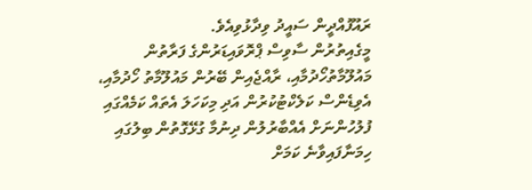ރައޫފުއްދީން ސައީދު ވިދާޅުވިއެވެ.
މީގެއިތުރުން ސާވިސް ޕްރޮވައިޑަރުންގެ ފަރާތުން މައުލޫމާތުހޯދުމާއި، ރާއްޖެއިން ބޭރުން މައުލޫމާތު ހޯދުމާއި، އެވިޑެންސް ކަލެކްޓުކުރުން އަދި މިކަހަލަ އެތައް ކަމެއްގައި ފުލުހުންނަށް އެއްބާރުލުން ދިނުމާ ގުޅޭގޮތުން ބިލުގައި ހިމަނާފައިވާނެ ކަމަށް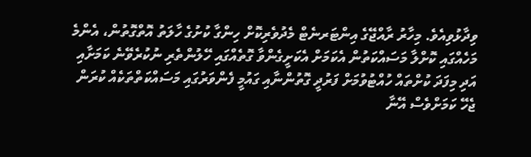ވިދާޅުވިއެވެ. މިހާރު ރާއްޖޭގެ އިންޓަރނެޓް މެދުވެރިކޮށް ހިންގާ ކުށުގެ ހާލަތު އޮތްގޮތުން، އެންމެ މަހެއްގައި ކޮށްލާ މަސައްކަތުން އެކަމަށް އެކަށީގެންވާ ގޮތެއްގައި ހޭލުންތެރި ނުކުރެވޭނެ ކަމަށާއި އަދި މިފަދަ ކުށްތައް ހުއްޓުވުމަށް ފަރުދީ ގޮތުންނާއި ގައުމީ ފެންވަރުގައި މަސައްކަތްތަކެއް ކުރަން ޖެހޭ ކަމަށްވެސް އޭނާ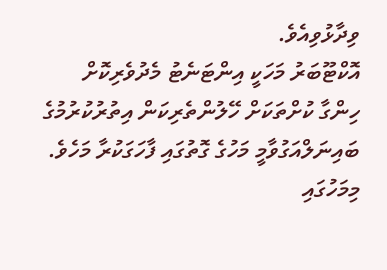ވިދާޅުވިއެވެ.
އޮކްޓޫބަރު މަހަކީ އިންޓަނެޓު މެދުވެރިކޮށް ހިންގާ ކުށްތަކަށް ހޭލުންތެރިކަން އިތުރުކުރުމުގެ ބައިނަލްއަގުވާމީ މަހުގެ ގޮތުގައި ފާހަގަކުރާ މަހެވެ. މިމަހުގައި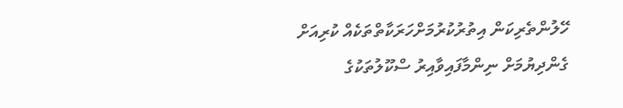ހޭލުންތެރިކަން އިތުރުކުރުމަށްހަރަކާތްތަކެއް ކުރިއަށް ގެންދިޔުމަށް ނިންމާފައިވާއިރު ސްކޫލުތަކުގެ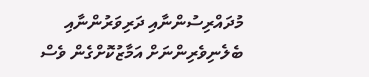މުދައްރިސުންނާއި ދަރިވަރުންނާއި ބެލެނިވެރިންނަށް އަމާޒުކޮށްގެން ވެސް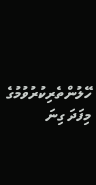ހޭލުންތެރިކުރުވުމުގެ މިފަދަ ގިނަ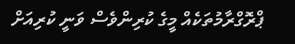ޕްރޮގްރާމުތަކެއް މީގެ ކުރިންވެސް ވަނީ ކުރިއަށް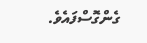ގެންގޮސްފައެވެ.